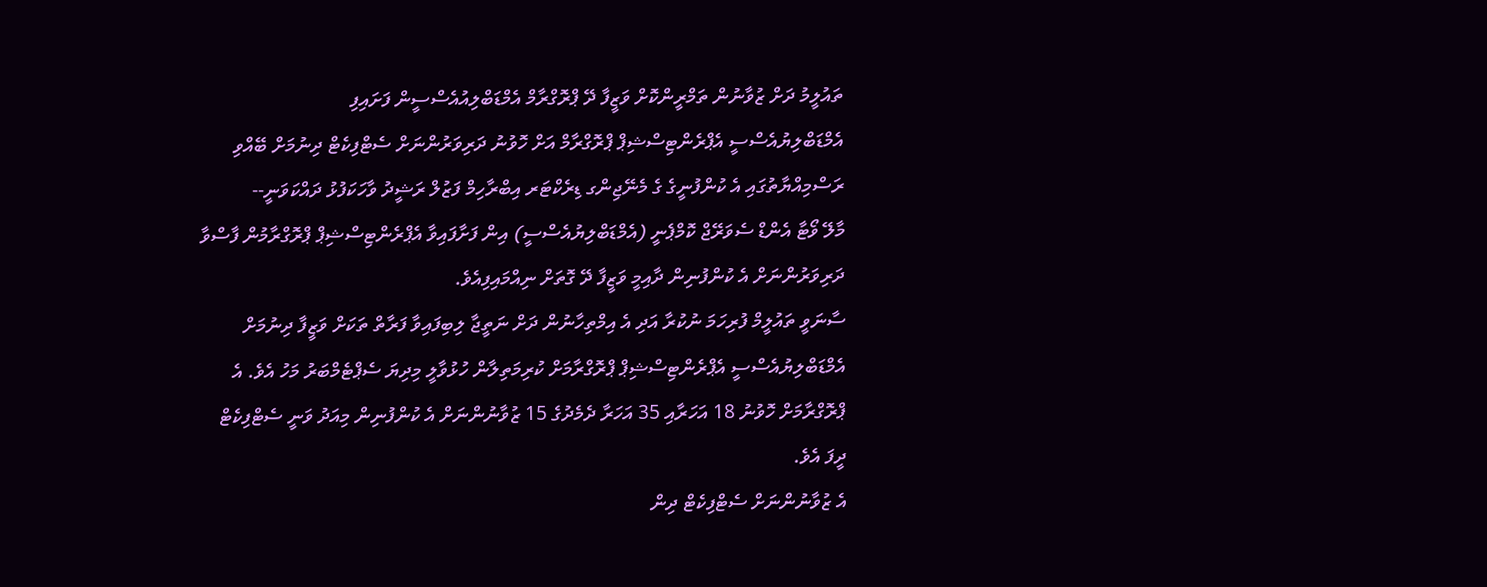ތައުލީމު ދަށް ޒުވާނުން ތަމްރީންކޮށް ވަޒީފާ ދޭ ޕްރޮގްރާމް އެމްޑަބްލިއުއެސްސީން ފަށައިފި
އެމްޑަބްލިޔުއެސްސީ އެޕްރެންޓިސްޝިޕް ޕްރޮގްރާމް އަށް ހޮވުނު ދަރިވަރުންނަށް ސެޓްފިކެޓް ދިނުމަށް ބޭއްވި ރަސްމިއްޔާތުގައި އެ ކުންފުނީގެ ގެ މެނޭޖިންގ ޑިރެކްޓަރ އިބްރާހިމް ފަޒުލް ރަޝީދު ވާހަކަފުޅު ދައްކަވަނީ--
މާލޭ ވޯޓާ އެންޑް ސެވަރޭޖް ކޮމްޕެނީ (އެމްޑަބްލިޔުއެސްސީ) އިން ފަށާފައިވާ އެޕްރެންޓިސްޝިޕް ޕްރޮގްރާމުން ފާސްވާ ދަރިވަރުންނަށް އެ ކުންފުނިން ދާއިމީ ވަޒީފާ ދޭ ގޮތަށް ނިއްމައިފިއެވެ.
ސާނަވީ ތައުލީމް ފުރިހަމަ ނުކުރާ އަދި އެ އިމްތިހާނުން ދަށް ނަތީޖާ ލިބިފައިވާ ފަރާތް ތަކަށް ވަޒީފާ ދިނުމަށް އެމްޑަބްލިޔުއެސްސީ އެޕްރެންޓިސްޝިޕް ޕްރޮގްރާމަށް ކުރިމަތިލާން ހުޅުވާލީ މިދިޔަ ސެޕްޓެމްބަރު މަހު އެވެ. އެ ޕްރޮގްރާމަށް ހޮވުނު 18 އަހަރާއި 35 އަހަރާ ދެމެދުގެ 15 ޒުވާނުންނަށް އެ ކުންފުނިން މިއަދު ވަނީ ސެޓްފިކެޓް ދީފަ އެވެ.
އެ ޒުވާނުންނަށް ސެޓްފިކެޓް ދިން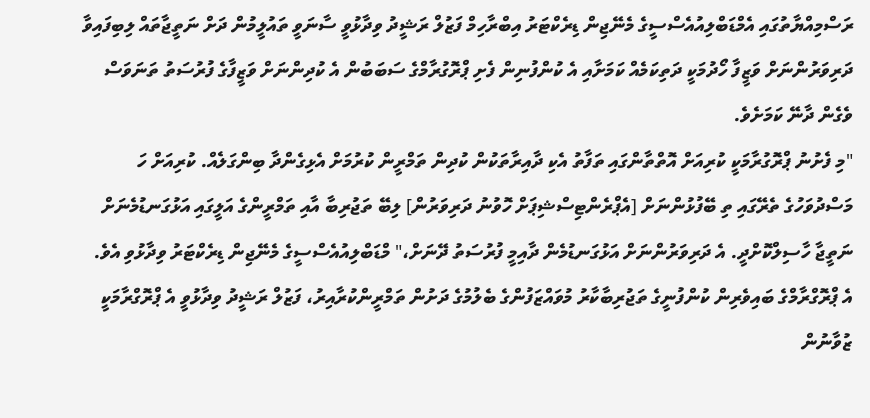ރަސްމިއްޔާތުގައި އެމްޑަބްލިއުއެސްސީގެ މެނޭޖިން ޑިރެކްޓަރު އިބްރާހިމް ފަޒުލް ރަޝީދު ވިދާޅުވީ ސާނަވީ ތައުލީމުން ދަށް ނަތީޖާތައް ލިބިފައިވާ ދަރިވަރުންނަށް ވަޒީފާ ހޯދުމަކީ ދަތިކަމެއް ކަމަށާއި އެ ކުންފުނިން ފެށި ޕްރޮގުރާމްގެ ސަބަބުން އެ ކުދިންނަށް ވަޒީފާގެ ފުރުސަތު ތަނަވަސް ވެގެން ދާނޭ ކަމަށެވެ.
"މި ފެށުނު ޕްރޮގުރާމަކީ ކުރިއަށް އޮތްތާންގައި ތަފާތު އެކި ދާއިރާތަކުން ކުދިން ތަމްރީން ކުރުމަށް އެޅިގެންދާ ބިންގަލެއް. ކުރިއަށް ހަ މަސްދުވަހުގެ ތެރޭގައި ތި ބޭފުޅުންނަށް [އެޕްރެންޓިސްޝިޕަށް ހޮވުނު ދަރިވަރުން] ލިބޭ ތަޖުރިބާ އާއި ތަމްރީންގެ އަލީގައި އަޅުގަނޑުމެނަށް ނަތީޖާ ހާސިލްކޮށްދީ. އެ ދަރިވަރުންނަށް އަޅުގަނޑުމެން ދާއިމީ ފުރުސަތު ދޭނަށް،" މްޑަބްލިއުއެސްސީގެ މެނޭޖިން ޑިރެކްޓަރު ވިދާޅުވި އެވެ.
އެ ޕްރޮގްރާމްގެ ބައިވެރިން ކުންފުނީގެ ތަޖުރިބާކާރު މުވައްޒަފުންގެ ބެލުމުގެ ދަށުން ތަމްރީންކުރާއިރު، ފަޒުލް ރަޝީދު ވިދާޅުވީ އެ ޕްރޮގްރާމަކީ ޒުވާނުން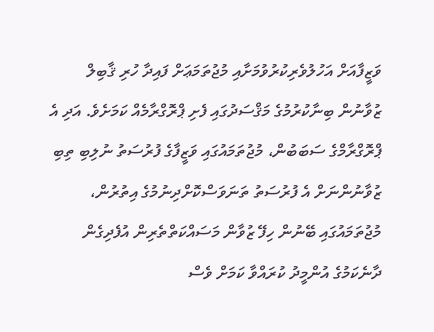ވަޒީފާއަށް އަހުލުވެރިކުރުވުމަށާއި މުޖުތަމަޢަށް ފައިދާ ހުރި ޤާބިލް ޒުވާނުން ބިނާކުރުމުގެ މަޤްސަދުގައި ފެށި ޕްރޮގްރާމެއް ކަމަށެވެ. އަދި އެ ޕްރޮގްރާމްގެ ސަބަބުން، މުޖުތަމައުގައި ވަޒީފާގެ ފުރުސަތު ނުލިބި ތިބި ޒުވާނުންނަށް އެ ފުރުސަތު ތަނަވަސްކޮށްދިނުމުގެ އިތުރުން، މުޖުތަމައުގައި ބޭނުން ހިފޭ ޒުވާން މަސައްކަތްތެރިން އުފެދިގެން ދާނެކަމުގެ އުންމީދު ކުރައްވާ ކަމަށް ވެސް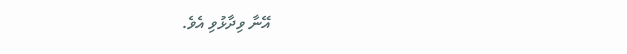އޭނާ ވިދާޅުވި އެވެ.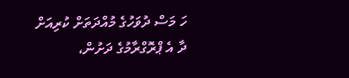ހަ މަސް ދުވަހުގެ މުއްދަތަށް ކުރިއަށް ދާ އެ ޕްރޮގްރާމުގެ ދަށުން،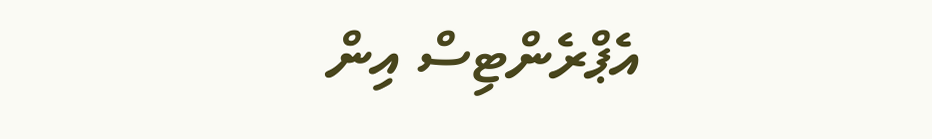އެޕްރެންޓިސް އިން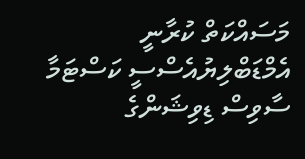މަސައްކަތް ކުރާނީ އެމްޑަބްލިޔުއެސްސީ ކަސްޓަމާ ސާވިސް ޑިވިޝަންގެ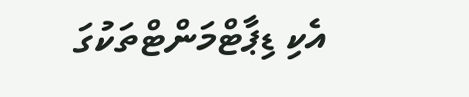އެކި ޑިޕާޓްމަންޓްތަކުގަ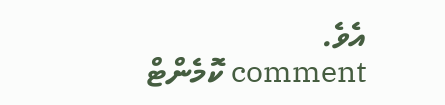އެވެ.
comment ކޮމެންޓް